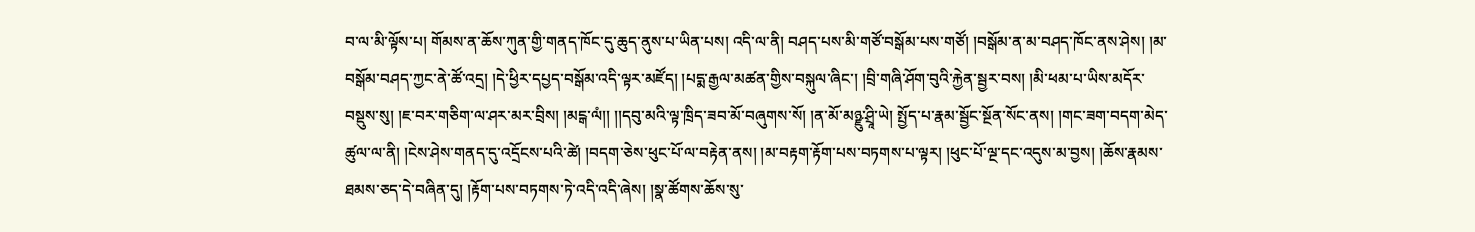བ་ལ་མི་ལྟོས་པ། གོམས་ན་ཆོས་ཀུན་གྱི་གནད་ཁོང་དུ་ཆུད་ནུས་པ་ཡིན་པས། འདི་ལ་ནི། བཤད་པས་མི་གཙོ་བསྒོམ་པས་གཙོ། །བསྒོམ་ན་མ་བཤད་ཁོང་ནས་ཤེས། །མ་བསྒོམ་བཤད་ཀྱང་ནེ་ཚོ་འདྲ། །དེ་ཕྱིར་དཔྱད་བསྒོམ་འདི་ལྟར་མཛོད། །པདྨ་རྒྱལ་མཚན་གྱིས་བསྐུལ་ཞིང་། །བྲི་གཞི་ཤོག་བུའི་རྐྱེན་སྦྱར་བས། །མི་ཕམ་པ་ཡིས་མདོར་བསྡུས་སུ། །ཇ་བར་གཅིག་ལ་ཤར་མར་བྲིས། །མངྒ་ལཾ།། །།དབུ་མའི་ལྟ་ཁྲིད་ཟབ་མོ་བཞུགས་སོ། །ན་མོ་མཉྫུ་ཤྲཱི་ཡེ། སྤྱོད་པ་རྣམ་སྦྱོང་སྔོན་སོང་ནས། །གང་ཟག་བདག་མེད་ཚུལ་ལ་ནི། །ངེས་ཤེས་གནད་དུ་འདྲོངས་པའི་ཚེ། །བདག་ཅེས་ཕུང་པོ་ལ་བརྟེན་ནས། །མ་བརྟག་རྟོག་པས་བཏགས་པ་ལྟར། །ཕུང་པོ་ལྔ་དང་འདུས་མ་བྱས། །ཆོས་རྣམས་ཐམས་ཅད་དེ་བཞིན་དུ། །རྟོག་པས་བཏགས་ཏེ་འདི་འདི་ཞེས། །སྣ་ཚོགས་ཆོས་སུ་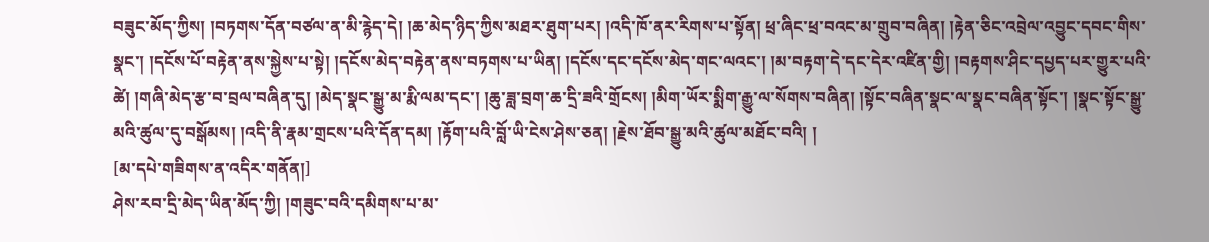བཟུང་མོད་ཀྱིས། །བཏགས་དོན་བཙལ་ན་མི་རྙེད་དེ། །ཆ་མེད་ཉིད་ཀྱིས་མཐར་ཐུག་པར། །འདི་ཁོ་ནར་རིགས་པ་སྟོན། ཕྲ་ཞིང་ཕྲ་བའང་མ་གྲུབ་བཞིན། །རྟེན་ཅིང་འབྲེལ་འབྱུང་དབང་གིས་སྣང་། །དངོས་པོ་བརྟེན་ནས་སྐྱེས་པ་སྟེ། །དངོས་མེད་བརྟེན་ནས་བཏགས་པ་ཡིན། །དངོས་དང་དངོས་མེད་གང་ལའང་། །མ་བརྟག་དེ་དང་དེར་འཛིན་གྱི། །བརྟགས་ཤིང་དཔྱད་པར་གྱུར་པའི་ཚེ། །གཞི་མེད་རྩ་བ་བྲལ་བཞིན་དུ། །མེད་སྣང་སྒྱུ་མ་རྨི་ལམ་དང་། །ཆུ་ཟླ་བྲག་ཆ་དྲི་ཟའི་གྲོངས། །མིག་ཡོར་སྨིག་རྒྱུ་ལ་སོགས་བཞིན། །སྟོང་བཞིན་སྣང་ལ་སྣང་བཞིན་སྟོང་། །སྣང་སྟོང་སྒྱུ་མའི་ཚུལ་དུ་བསྒོམས། །འདི་ནི་རྣམ་གྲངས་པའི་དོན་དམ། །རྟོག་པའི་བློ་ཡི་ངེས་ཤེས་ཅན། །རྗེས་ཐོབ་སྒྱུ་མའི་ཚུལ་མཐོང་བའི། །
[མ་དཔེ་གཟིགས་ན་འདིར་གནོན།]
ཤེས་རབ་དྲི་མེད་ཡིན་མོད་ཀྱི། །གཟུང་བའི་དམིགས་པ་མ་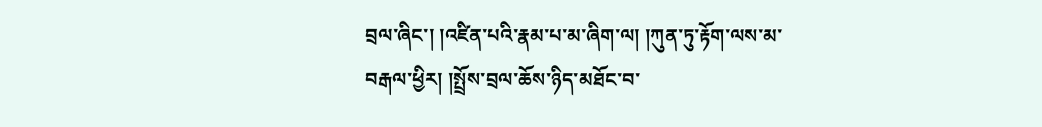བྲལ་ཞིང་། །འཛིན་པའི་རྣམ་པ་མ་ཞིག་ལ། །ཀུན་ཏུ་རྟོག་ལས་མ་བརྒལ་ཕྱིར། །སྤྲོས་བྲལ་ཆོས་ཉིད་མཐོང་བ་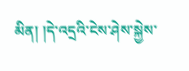མིན། །དེ་འདྲའི་ངེས་ཤེས་སྐྱེས་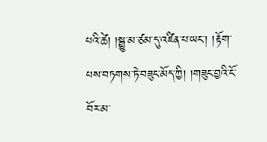པའི་ཚེ། །སྒྱུ་མ་ཙམ་དུ་འཛིན་པ་ཡང་། །རྟོག་པས་བཏགས་ཏེ་བཟུང་མོད་ཀྱི། །གཟུང་བྱའི་ངོ་བོར་མ་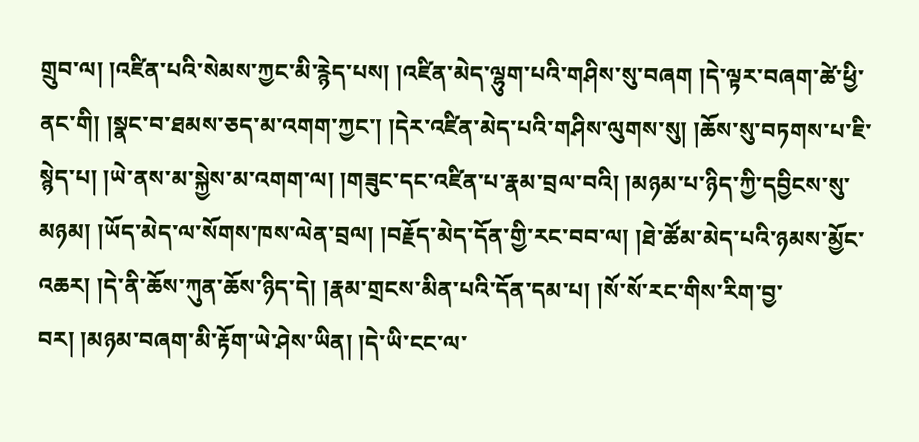གྲུབ་ལ། །འཛིན་པའི་སེམས་ཀྱང་མི་རྙེད་པས། །འཛིན་མེད་ལྷུག་པའི་གཤིས་སུ་བཞག །དེ་ལྟར་བཞག་ཚེ་ཕྱི་ནང་གི། །སྣང་བ་ཐམས་ཅད་མ་འགག་ཀྱང་། །དེར་འཛིན་མེད་པའི་གཤིས་ལུགས་སུ། །ཆོས་སུ་བཏགས་པ་ཇི་སྙེད་པ། །ཡེ་ནས་མ་སྐྱེས་མ་འགག་ལ། །གཟུང་དང་འཛིན་པ་རྣམ་བྲལ་བའི། །མཉམ་པ་ཉིད་ཀྱི་དབྱིངས་སུ་མཉམ། །ཡོད་མེད་ལ་སོགས་ཁས་ལེན་བྲལ། །བརྗོད་མེད་དོན་གྱི་རང་བབ་ལ། །ཐེ་ཚོམ་མེད་པའི་ཉམས་མྱོང་འཆར། །དེ་ནི་ཆོས་ཀུན་ཆོས་ཉིད་དེ། །རྣམ་གྲངས་མིན་པའི་དོན་དམ་པ། །སོ་སོ་རང་གིས་རིག་བྱ་བར། །མཉམ་བཞག་མི་རྟོག་ཡེ་ཤེས་ཡིན། །དེ་ཡི་ངང་ལ་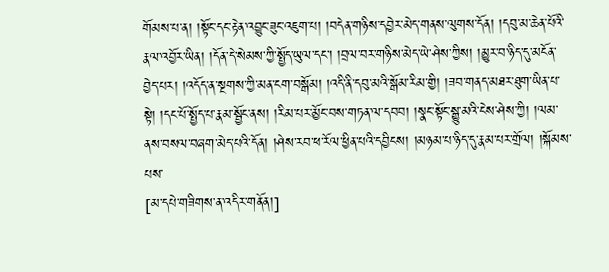གོམས་པ་ན། །སྟོང་དང་རྟེན་འབྱུང་ཟུང་འཇུག་པ། །བདེན་གཉིས་དབྱེར་མེད་གནས་ལུགས་དོན། །དབུ་མ་ཆེན་པོའི་རྣལ་འབྱོར་ཡིན། །དོན་དེ་སེམས་ཀྱི་སྤྱོད་ཡུལ་དང་། །བྲལ་བར་གཉིས་མེད་ཡེ་ཤེས་ཀྱིས། །མྱུར་བ་ཉིད་དུ་མངོན་བྱེད་པར། །འདོད་ན་སྔགས་ཀྱི་མན་ངག་བསྒོམ། །འདི་ནི་དབུ་མའི་སྒོམ་རིམ་གྱི། །ཟབ་གནད་མཐར་ཐུག་ཡིན་པ་སྟེ། །དང་པོ་སྤྱོད་པ་རྣམ་སྦྱོང་ནས། །རིམ་པར་མྱོང་བས་གཏན་ལ་དབབ། །སྣང་སྟོང་སྒྱུ་མའི་ངེས་ཤེས་ཀྱི། །ལམ་ནས་བསལ་བཞག་མེད་པའི་དོན། །ཤེས་རབ་ཕ་རོལ་ཕྱིན་པའི་དབྱིངས། །མཉམ་པ་ཉིད་དུ་རྣམ་པར་གྲོལ། །སྐོམས་པས་
[མ་དཔེ་གཟིགས་ན་འདིར་གནོན།]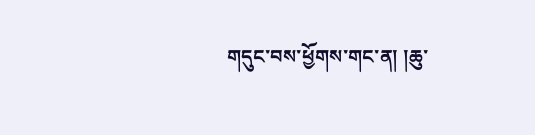གདུང་བས་ཕྱོགས་གང་ན། །ཆུ་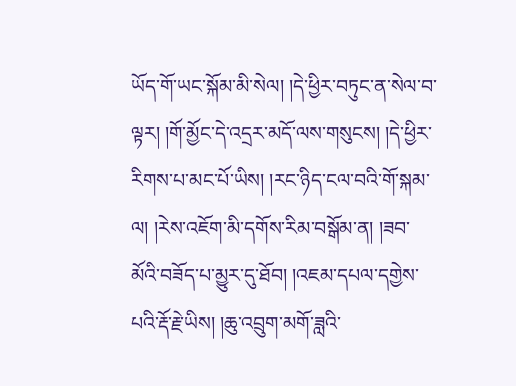ཡོད་གོ་ཡང་སྐོམ་མི་སེལ། །དེ་ཕྱིར་བཏུང་ན་སེལ་བ་ལྟར། །གོ་མྱོང་དེ་འདྲར་མདོ་ལས་གསུངས། །དེ་ཕྱིར་རིགས་པ་མང་པོ་ཡིས། །རང་ཉིད་ངལ་བའི་གོ་སྐམ་ལ། །རེས་འཇོག་མི་དགོས་རིམ་བསྒོམ་ན། །ཟབ་མོའི་བཟོད་པ་མྱུར་དུ་ཐོབ། །འཇམ་དཔལ་དགྱེས་པའི་རྡོ་རྗེ་ཡིས། །ཆུ་འབྲུག་མགོ་ཟླའི་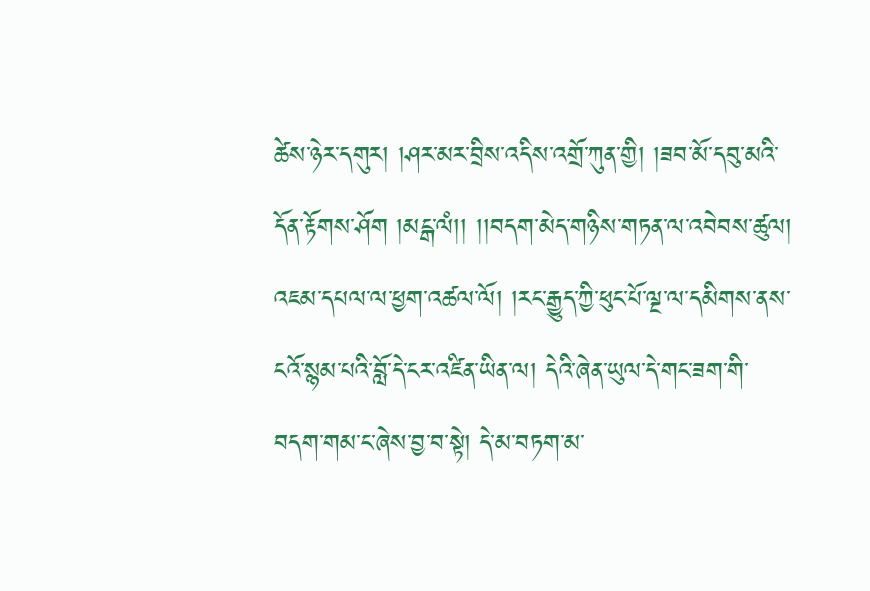ཚེས་ཉེར་དགུར། །ཤར་མར་བྲིས་འདིས་འགྲོ་ཀུན་གྱི། །ཟབ་མོ་དབུ་མའི་དོན་རྟོགས་ཤོག །མངྒ་ལཾ།། །།བདག་མེད་གཉིས་གཏན་ལ་འབེབས་ཚུལ། འཇམ་དཔལ་ལ་ཕྱག་འཚལ་ལོ། །རང་རྒྱུད་ཀྱི་ཕུང་པོ་ལྔ་ལ་དམིགས་ནས་ངའོ་སྙམ་པའི་བློ་དེ་ངར་འཛིན་ཡིན་ལ། དེའི་ཞེན་ཡུལ་དེ་གང་ཟག་གི་བདག་གམ་ང་ཞེས་བྱ་བ་སྟེ། དེ་མ་བཏག་མ་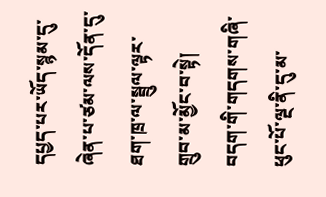དཔྱད་པར་ཡོད་སྙམ་དུ་ཞེན་པ་ཙམ་ལས་དོན་དུ་ཐག་ཁྲ་ལ་སྦྲུལ་ལྟར་གྲུབ་མ་མྱོང་བ་སྟེ། བདག་གི་གདགས་གཞི་ཕུང་པོ་ལྔ་ནི་དུ་མ་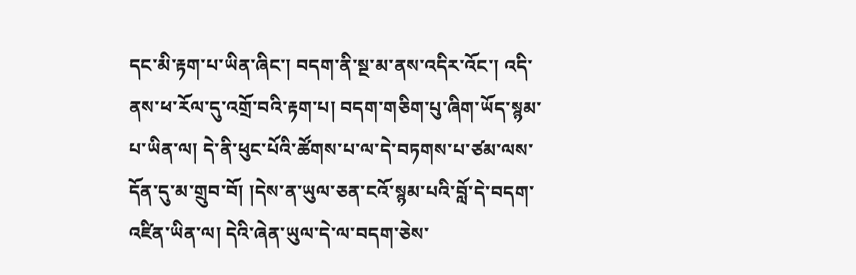དང་མི་རྟག་པ་ཡིན་ཞིང་། བདག་ནི་སྔ་མ་ནས་འདིར་འོང་། འདི་ནས་ཕ་རོལ་དུ་འགྲོ་བའི་རྟག་པ། བདག་གཅིག་པུ་ཞིག་ཡོད་སྙམ་པ་ཡིན་ལ། དེ་ནི་ཕུང་པོའི་ཚོགས་པ་ལ་དེ་བཏགས་པ་ཙམ་ལས་དོན་དུ་མ་གྲུབ་བོ། །དེས་ན་ཡུལ་ཅན་ངའོ་སྙམ་པའི་བློ་དེ་བདག་འཛིན་ཡིན་ལ། དེའི་ཞེན་ཡུལ་དེ་ལ་བདག་ཅེས་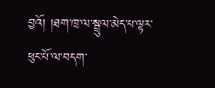བྱའོ། །ཐག་ཁྲ་ལ་སྦྲུལ་མེད་པ་ལྟར་ཕུང་པོ་ལ་བདག་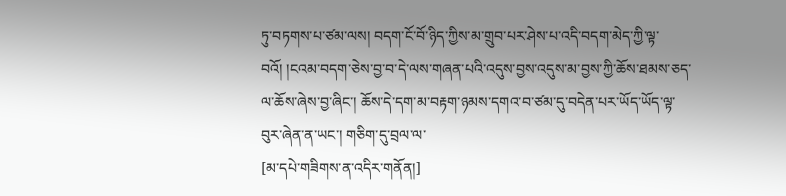ཏུ་བཏགས་པ་ཙམ་ལས། བདག་ངོ་བོ་ཉིད་ཀྱིས་མ་གྲུབ་པར་ཤེས་པ་འདི་བདག་མེད་ཀྱི་ལྟ་བའོ། །ངའམ་བདག་ཅེས་བྱ་བ་དེ་ལས་གཞན་པའི་འདུས་བྱས་འདུས་མ་བྱས་ཀྱི་ཆོས་ཐམས་ཅད་ལ་ཆོས་ཞེས་བྱ་ཞིང་། ཆོས་དེ་དག་མ་བརྟག་ཉམས་དགའ་བ་ཙམ་དུ་བདེན་པར་ཡོད་ཡོད་ལྟ་བུར་ཞེན་ན་ཡང་། གཅིག་དུ་བྲལ་ལ་
[མ་དཔེ་གཟིགས་ན་འདིར་གནོན།]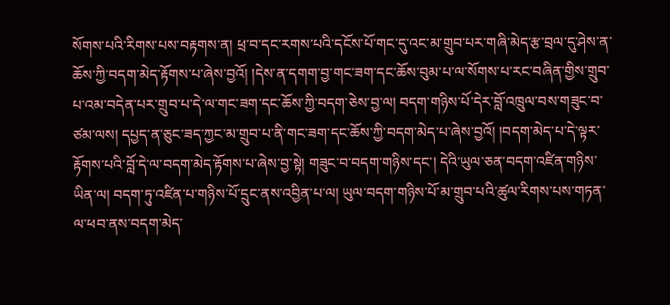སོགས་པའི་རིགས་པས་བརྟགས་ན། ཕྲ་བ་དང་རགས་པའི་དངོས་པོ་གང་དུ་འང་མ་གྲུབ་པར་གཞི་མེད་རྩ་བྲལ་དུ་ཤེས་ན་ཆོས་ཀྱི་བདག་མེད་རྟོགས་པ་ཞེས་བྱའོ། །དེས་ན་དགག་བྱ་གང་ཟག་དང་ཆོས་བུམ་པ་ལ་སོགས་པ་རང་བཞིན་གྱིས་གྲུབ་པ་འམ་བདེན་པར་གྲུབ་པ་དེ་ལ་གང་ཟག་དང་ཆོས་ཀྱི་བདག་ཅེས་བྱ་ལ། བདག་གཉིས་པོ་དེར་བློ་འཁྲུལ་བས་གཟུང་བ་ཙམ་ལས། དཔྱད་ན་ཅུང་ཟད་ཀྱང་མ་གྲུབ་པ་ནི་གང་ཟག་དང་ཆོས་ཀྱི་བདག་མེད་པ་ཞེས་བྱའོ། །བདག་མེད་པ་དེ་ལྟར་རྟོགས་པའི་བློ་དེ་ལ་བདག་མེད་རྟོགས་པ་ཞེས་བྱ་སྟེ། གཟུང་བ་བདག་གཉིས་དང་། དེའི་ཡུལ་ཅན་བདག་འཛིན་གཉིས་ཡིན་ལ། བདག་ཏུ་འཛིན་པ་གཉིས་པོ་དྲུང་ནས་འབྱིན་པ་ལ། ཡུལ་བདག་གཉིས་པོ་མ་གྲུབ་པའི་ཚུལ་རིགས་པས་གཏན་ལ་ཕབ་ནས་བདག་མེད་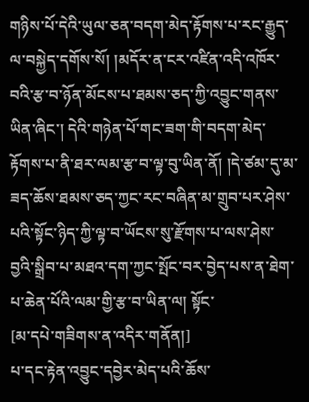གཉིས་པོ་དེའི་ཡུལ་ཅན་བདག་མེད་རྟོགས་པ་རང་རྒྱུད་ལ་བསྐྱེད་དགོས་སོ། །མདོར་ན་ངར་འཛིན་འདི་འཁོར་བའི་རྩ་བ་ཉོན་མོངས་པ་ཐམས་ཅད་ཀྱི་འབྱུང་གནས་ཡིན་ཞིང་། དེའི་གཉེན་པོ་གང་ཟག་གི་བདག་མེད་རྟོགས་པ་ནི་ཐར་ལམ་རྩ་བ་ལྟ་བུ་ཡིན་ནོ། །དེ་ཙམ་དུ་མ་ཟད་ཆོས་ཐམས་ཅད་ཀྱང་རང་བཞིན་མ་གྲུབ་པར་ཤེས་པའི་སྟོང་ཉིད་ཀྱི་ལྟ་བ་ཡོངས་སུ་རྫོགས་པ་ལས་ཤེས་བྱའི་སྒྲིབ་པ་མཐའ་དག་ཀྱང་སྤོང་བར་བྱེད་པས་ན་ཐེག་པ་ཆེན་པོའི་ལམ་གྱི་རྩ་བ་ཡིན་ལ། སྟོང་
[མ་དཔེ་གཟིགས་ན་འདིར་གནོན།]
པ་དང་རྟེན་འབྱུང་དབྱེར་མེད་པའི་ཆོས་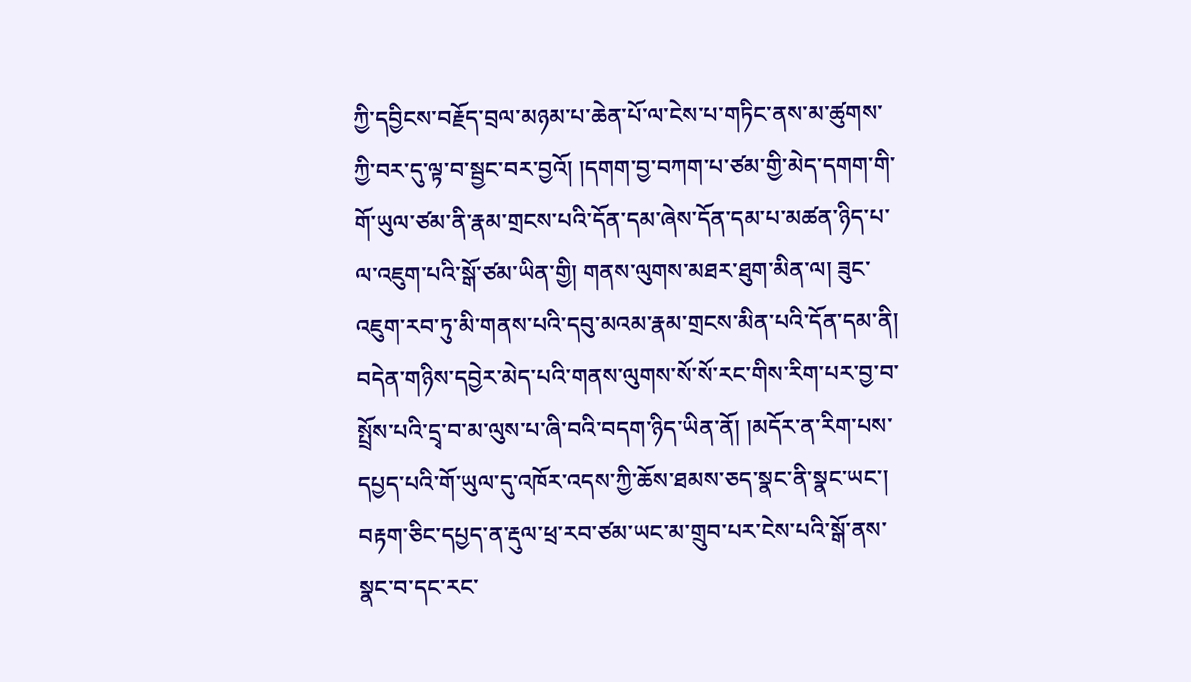ཀྱི་དབྱིངས་བརྗོད་བྲལ་མཉམ་པ་ཆེན་པོ་ལ་ངེས་པ་གཏིང་ནས་མ་ཚུགས་ཀྱི་བར་དུ་ལྟ་བ་སྦྱང་བར་བྱའོ། །དགག་བྱ་བཀག་པ་ཙམ་གྱི་མེད་དགག་གི་གོ་ཡུལ་ཙམ་ནི་རྣམ་གྲངས་པའི་དོན་དམ་ཞེས་དོན་དམ་པ་མཚན་ཉིད་པ་ལ་འཇུག་པའི་སྒོ་ཙམ་ཡིན་གྱི། གནས་ལུགས་མཐར་ཐུག་མིན་ལ། ཟུང་འཇུག་རབ་ཏུ་མི་གནས་པའི་དབུ་མའམ་རྣམ་གྲངས་མིན་པའི་དོན་དམ་ནི། བདེན་གཉིས་དབྱེར་མེད་པའི་གནས་ལུགས་སོ་སོ་རང་གིས་རིག་པར་བྱ་བ་སྤྲོས་པའི་དྲྭ་བ་མ་ལུས་པ་ཞི་བའི་བདག་ཉིད་ཡིན་ནོ། །མདོར་ན་རིག་པས་དཔྱད་པའི་གོ་ཡུལ་དུ་འཁོར་འདས་ཀྱི་ཆོས་ཐམས་ཅད་སྣང་ནི་སྣང་ཡང་། བརྟག་ཅིང་དཔྱད་ན་རྡུལ་ཕྲ་རབ་ཙམ་ཡང་མ་གྲུབ་པར་ངེས་པའི་སྒོ་ནས་སྣང་བ་དང་རང་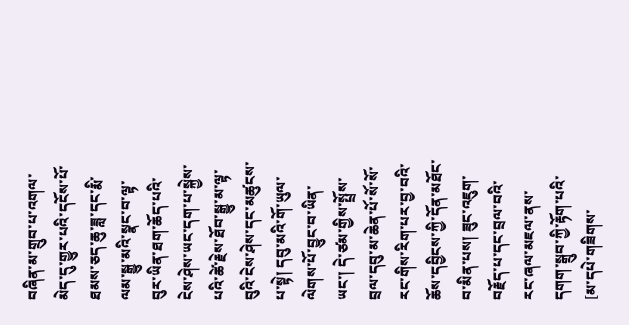བཞིན་མ་གྲུབ་པ་འགལ་མེད་དུ་གྱུར་པའི་དངོས་པོ་ཐམས་ཅད་ཆུ་ཟླ་དང་རྨི་ལམ་སྒྱུ་མའི་སྣང་བ་ལྟ་བུར་ཡིན་ཐག་ཆོད་པའི་ངེས་ཤེས་ཡང་དག་པ་སྐྱེས་པའི་ཚེ་རྗེས་ཐོབ་སྒྱུ་མ་ལྟ་བུའི་ངེས་ཤེས་དང་མཚུངས་པ་སྟེ། དབུ་མའི་གོ་ཡུལ་ལེགས་པོ་བྱུང་བ་ཡིན་ཡང་། དེ་ཙམ་གྱིས་སྤྲོས་བྲལ་དབུ་མ་ཆེན་པོ་སོ་སོ་རང་གིས་རིག་པར་བྱ་བའི་ཆོས་དབྱིངས་ཀྱི་དོན་མཐོང་བ་མིན་པས། ཟུང་འཇུག་བརྗོད་པ་དང་བྲལ་བའི་རང་ཞལ་མཇལ་ནས་དགག་སྒྲུབ་ཀྱི་རྟོག་པའི་
[མ་དཔེ་གཟིགས་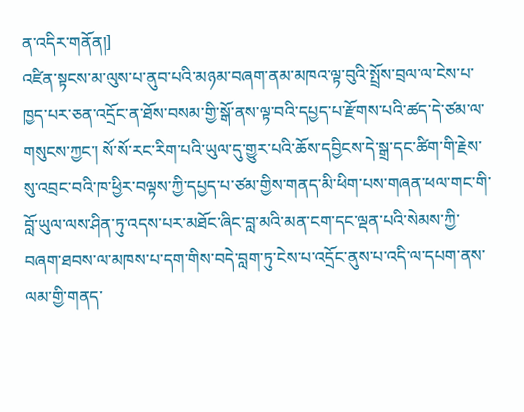ན་འདིར་གནོན།]
འཛིན་སྟངས་མ་ལུས་པ་ནུབ་པའི་མཉམ་བཞག་ནམ་མཁའ་ལྟ་བུའི་སྤྲོས་བྲལ་ལ་ངེས་པ་ཁྱད་པར་ཅན་འདྲོང་ན་ཐོས་བསམ་གྱི་སྒོ་ནས་ལྟ་བའི་དཔྱད་པ་རྫོགས་པའི་ཚད་དེ་ཙམ་ལ་གསུངས་ཀྱང་། སོ་སོ་རང་རིག་པའི་ཡུལ་དུ་གྱུར་པའི་ཆོས་དབྱིངས་དེ་སྒྲ་དང་ཚིག་གི་རྗེས་སུ་འབྲང་བའི་ཁ་ཕྱིར་བལྟས་ཀྱི་དཔྱད་པ་ཙམ་གྱིས་གནད་མི་ཕིག་པས་གཞན་ཕལ་གང་གི་བློ་ཡུལ་ལས་ཤིན་ཏུ་འདས་པར་མཐོང་ཞིང་བླ་མའི་མན་ངག་དང་ལྡན་པའི་སེམས་ཀྱི་བཞག་ཐབས་ལ་མཁས་པ་དག་གིས་བདེ་བླག་ཏུ་ངེས་པ་འདྲོང་ནུས་པ་འདི་ལ་དཔག་ནས་ལམ་གྱི་གནད་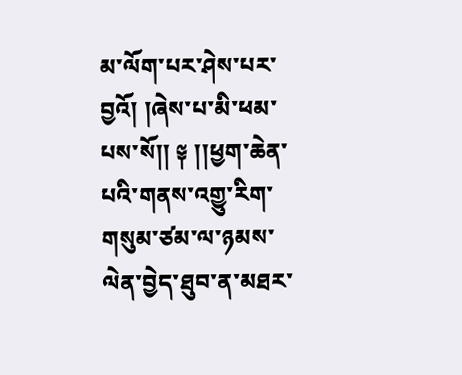མ་ལོག་པར་ཤེས་པར་བྱའོ། །ཞེས་པ་མི་ཕམ་པས་སོ།། ༈ །།ཕྱག་ཆེན་པའི་གནས་འགྱུ་རིག་གསུམ་ཙམ་ལ་ཉམས་ལེན་བྱེད་ཐུབ་ན་མཐར་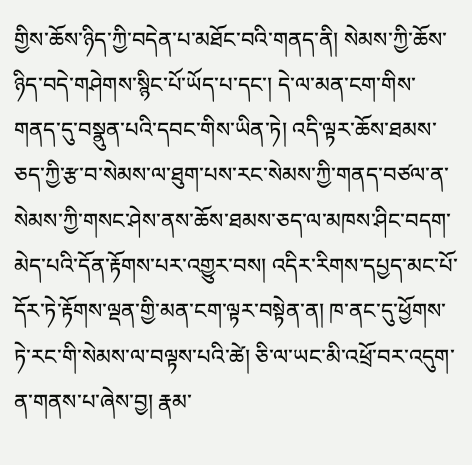གྱིས་ཆོས་ཉིད་ཀྱི་བདེན་པ་མཐོང་བའི་གནད་ནི། སེམས་ཀྱི་ཆོས་ཉིད་བདེ་གཤེགས་སྙིང་པོ་ཡོད་པ་དང་། དེ་ལ་མན་ངག་གིས་གནད་དུ་བསྣུན་པའི་དབང་གིས་ཡིན་ཏེ། འདི་ལྟར་ཆོས་ཐམས་ཅད་ཀྱི་རྩ་བ་སེམས་ལ་ཐུག་པས་རང་སེམས་ཀྱི་གནད་བཙལ་ན་སེམས་ཀྱི་གསང་ཤེས་ནས་ཆོས་ཐམས་ཅད་ལ་མཁས་ཤིང་བདག་མེད་པའི་དོན་རྟོགས་པར་འགྱུར་བས། འདིར་རིགས་དཔྱད་མང་པོ་དོར་ཏེ་རྟོགས་ལྡན་གྱི་མན་ངག་ལྟར་བསྟེན་ན། ཁ་ནང་དུ་ཕྱོགས་ཏེ་རང་གི་སེམས་ལ་བལྟས་པའི་ཚེ། ཅི་ལ་ཡང་མི་འཕྲོ་བར་འདུག་ན་གནས་པ་ཞེས་བྱ། རྣམ་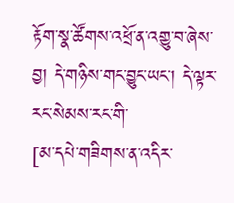རྟོག་སྣ་ཚོགས་འཕྲོ་ན་འགྱུ་བ་ཞེས་བྱ། དེ་གཉིས་གང་བྱུང་ཡང་། དེ་ལྟར་རང་སེམས་རང་གི་
[མ་དཔེ་གཟིགས་ན་འདིར་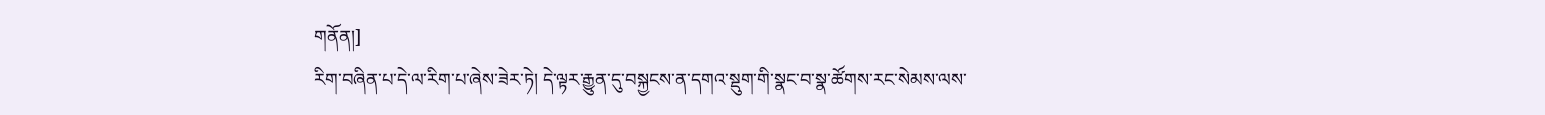གནོན།]
རིག་བཞིན་པ་དེ་ལ་རིག་པ་ཞེས་ཟེར་ཏེ། དེ་ལྟར་རྒྱུན་དུ་བསྐྱངས་ན་དགའ་སྡུག་གི་སྣང་བ་སྣ་ཚོགས་རང་སེམས་ལས་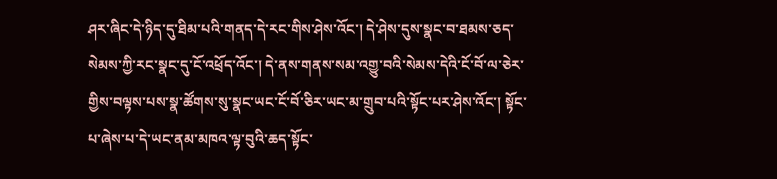ཤར་ཞིང་དེ་ཉིད་དུ་ཐིམ་པའི་གནད་དེ་རང་གིས་ཤེས་འོང་། དེ་ཤེས་དུས་སྣང་བ་ཐམས་ཅད་སེམས་ཀྱི་རང་སྣང་དུ་ངོ་འཕྲོད་འོང་། དེ་ནས་གནས་སམ་འགྱུ་བའི་སེམས་དེའི་ངོ་བོ་ལ་ཅེར་གྱིས་བལྟས་པས་སྣ་ཚོགས་སུ་སྣང་ཡང་ངོ་བོ་ཅིར་ཡང་མ་གྲུབ་པའི་སྟོང་པར་ཤེས་འོང་། སྟོང་པ་ཞེས་པ་དེ་ཡང་ནམ་མཁའ་ལྟ་བུའི་ཆད་སྟོང་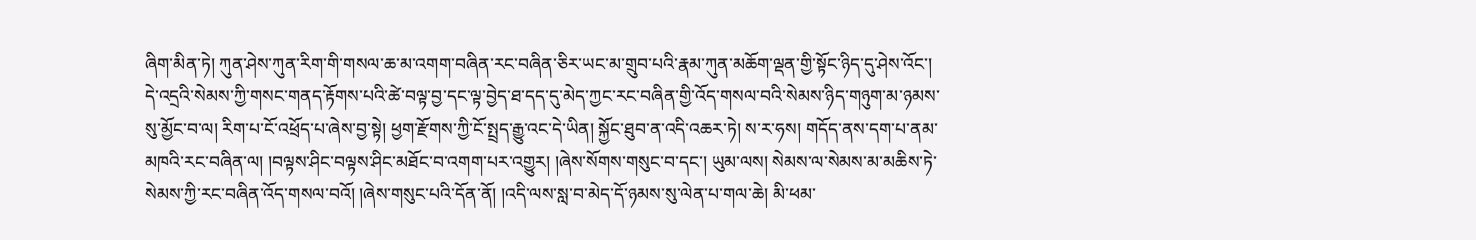ཞིག་མིན་ཏེ། ཀུན་ཤེས་ཀུན་རིག་གི་གསལ་ཆ་མ་འགག་བཞིན་རང་བཞིན་ཅིར་ཡང་མ་གྲུབ་པའི་རྣམ་ཀུན་མཆོག་ལྡན་གྱི་སྟོང་ཉིད་དུ་ཤེས་འོང་། དེ་འདྲའི་སེམས་ཀྱི་གསང་གནད་རྟོགས་པའི་ཚེ་བལྟ་བྱ་དང་ལྟ་བྱེད་ཐ་དད་དུ་མེད་ཀྱང་རང་བཞིན་གྱི་འོད་གསལ་བའི་སེམས་ཉིད་གཉུག་མ་ཉམས་སུ་མྱོང་བ་ལ། རིག་པ་ངོ་འཕྲོད་པ་ཞེས་བྱ་སྟེ། ཕྱག་རྫོགས་ཀྱི་ངོ་སྤྲད་རྒྱུ་འང་དེ་ཡིན། སྐྱོང་ཐུབ་ན་འདི་འཆར་ཏེ། ས་ར་ཧས། གདོད་ནས་དག་པ་ནམ་མཁའི་རང་བཞིན་ལ། །བལྟས་ཤིང་བལྟས་ཤིང་མཐོང་བ་འགག་པར་འགྱུར། །ཞེས་སོགས་གསུང་བ་དང་། ཡུམ་ལས། སེམས་ལ་སེམས་མ་མཆིས་ཏེ་སེམས་ཀྱི་རང་བཞིན་འོད་གསལ་བའོ། །ཞེས་གསུང་པའི་དོན་ནོ། །འདི་ལས་སླ་བ་མེད་དོ་ཉམས་སུ་ལེན་པ་གལ་ཆེ། མི་ཕམ་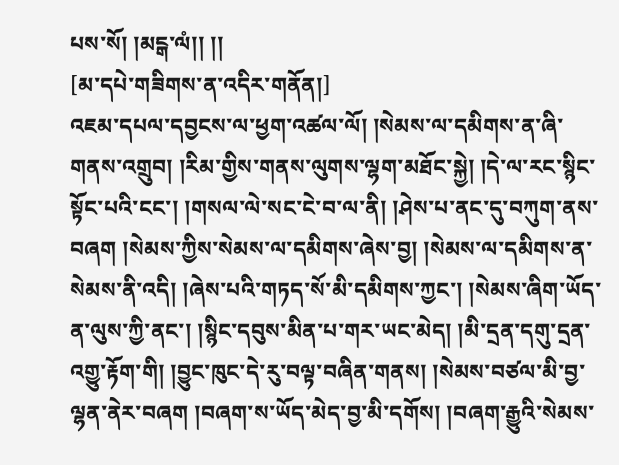པས་སོ། །མངྒ་ལཾ།། །།
[མ་དཔེ་གཟིགས་ན་འདིར་གནོན།]
འཇམ་དཔལ་དབྱངས་ལ་ཕྱག་འཚལ་ལོ། །སེམས་ལ་དམིགས་ན་ཞི་གནས་འགྲུབ། །རིམ་གྱིས་གནས་ལུགས་ལྷག་མཐོང་སྐྱེ། །དེ་ལ་རང་སྙིང་སྟོང་པའི་ངང་། །གསལ་ལེ་སང་ངེ་བ་ལ་ནི། །ཤེས་པ་ནང་དུ་བཀུག་ནས་བཞག །སེམས་ཀྱིས་སེམས་ལ་དམིགས་ཞེས་བྱ། །སེམས་ལ་དམིགས་ན་སེམས་ནི་འདི། །ཞེས་པའི་གཏད་སོ་མི་དམིགས་ཀྱང་། །སེམས་ཞིག་ཡོད་ན་ལུས་ཀྱི་ནང་། །སྙིང་དབུས་མིན་པ་གར་ཡང་མེད། །མི་དྲན་དགུ་དྲན་འགྱུ་རྟོག་གི། །བྱུང་ཁུང་དེ་རུ་བལྟ་བཞིན་གནས། །སེམས་བཙལ་མི་བྱ་ལྷན་ནེར་བཞག །བཞག་ས་ཡོད་མེད་བྱ་མི་དགོས། །བཞག་རྒྱུའི་སེམས་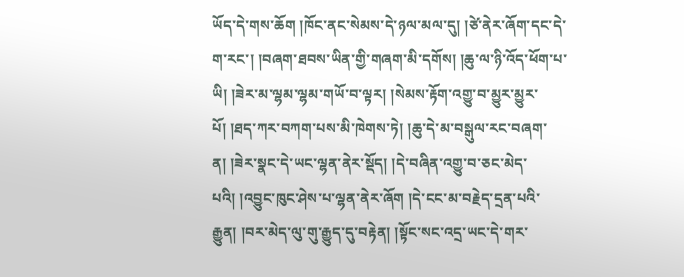ཡོད་དེ་གས་ཆོག །ཁོང་ནང་སེམས་དེ་ཉལ་མལ་དུ། །ཙེ་ནེར་ཞོག་དང་དེ་ག་རང་། །བཞག་ཐབས་ཡིན་གྱི་གཞག་མི་དགོས། །ཆུ་ལ་ཉི་འོད་ཕོག་པ་ཡི། །ཟེར་མ་ལྷམ་ལྷམ་གཡོ་བ་ལྟར། །སེམས་རྟོག་འགྱུ་བ་མྱུར་མྱུར་པོ། །ཐད་ཀར་བཀག་པས་མི་ཁེགས་ཏེ། །ཆུ་དེ་མ་བསྒུལ་རང་བཞག་ན། །ཟེར་སྣང་དེ་ཡང་ལྷན་ནེར་སྡོད། །དེ་བཞིན་འགྱུ་བ་ཅང་མེད་པའི། །འབྱུང་ཁུང་ཤེས་པ་ལྷན་ནེར་ཞོག །དེ་ངང་མ་བརྗེད་དྲན་པའི་རྒྱུན། །བར་མེད་ལུ་གུ་རྒྱུད་དུ་བརྟེན། །སྟོང་སང་འདྲ་ཡང་དེ་གར་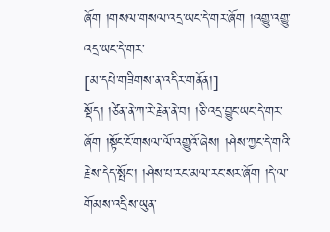ཞོག །གསལ་གསལ་འདྲ་ཡང་དེ་གར་ཞོག །འགྱུ་འགྱུ་འདྲ་ཡང་དེ་གར་
[མ་དཔེ་གཟིགས་ན་འདིར་གནོན།]
སྡོད། །ཙེན་ནེ་ཀ་རེ་རྗེན་ནེ་བ། །ཅི་འདྲ་བྱུང་ཡང་དེ་གར་ཞོག །སྟོང་ངོ་གསལ་ལོ་འགྱུའོ་ཞེས། །ཤེས་ཀྱང་དེ་གའི་རྗེས་དེད་སྤོང་། །ཤེས་པ་རང་མལ་རང་སར་ཞོག །དེ་ལ་གོམས་འདྲིས་ཡུན་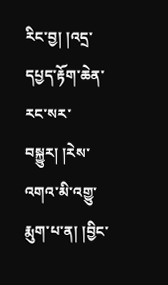རིང་བྱ། །འདྲ་དཔྱད་རྟོག་ཆེན་རང་སར་བསྐྱུར། །རེས་འགའ་མི་འགྱུ་རྨུག་པ་ན། །བྱིང་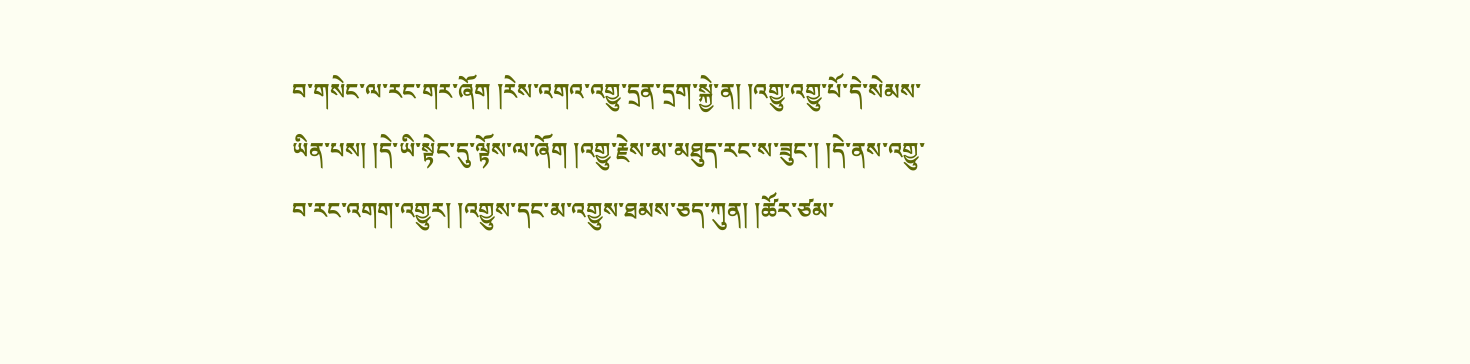བ་གསེང་ལ་རང་གར་ཞོག །རེས་འགའ་འགྱུ་དྲན་དྲག་སྐྱེ་ན། །འགྱུ་འགྱུ་པོ་དེ་སེམས་ཡིན་པས། །དེ་ཡི་སྟེང་དུ་ལྟོས་ལ་ཞོག །འགྱུ་རྗེས་མ་མཐུད་རང་ས་ཟུང་། །དེ་ནས་འགྱུ་བ་རང་འགག་འགྱུར། །འགྱུས་དང་མ་འགྱུས་ཐམས་ཅད་ཀུན། །ཚོར་ཙམ་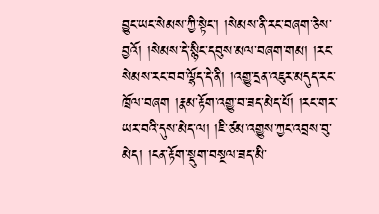བྱུང་ཡང་སེམས་ཀྱི་སྟེང་། །སེམས་ནི་རང་བཞག་ཅེས་བྱའོ། །སེམས་དེ་སྙིང་དབུས་མལ་བཞག་གམ། །རང་སེམས་རང་བབ་ལྷོད་དེ་ནི། །འགྱུ་དྲན་འཇུར་མདུད་རང་ཁྲོལ་བཞག །རྣམ་རྟོག་འགྱུ་བ་ཟད་མེད་པོ། །རང་གར་ཡར་བའི་དུས་མེད་ལ། །ཇི་ཙམ་འགྱུས་ཀྱང་འབྲས་བུ་མེད། །ངན་རྟོག་སྡུག་བསྔལ་ཟད་མི་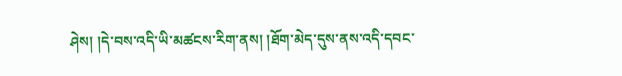ཤེས། །དེ་བས་འདི་ཡི་མཚངས་རིག་ནས། །ཐོག་མེད་དུས་ནས་འདི་དབང་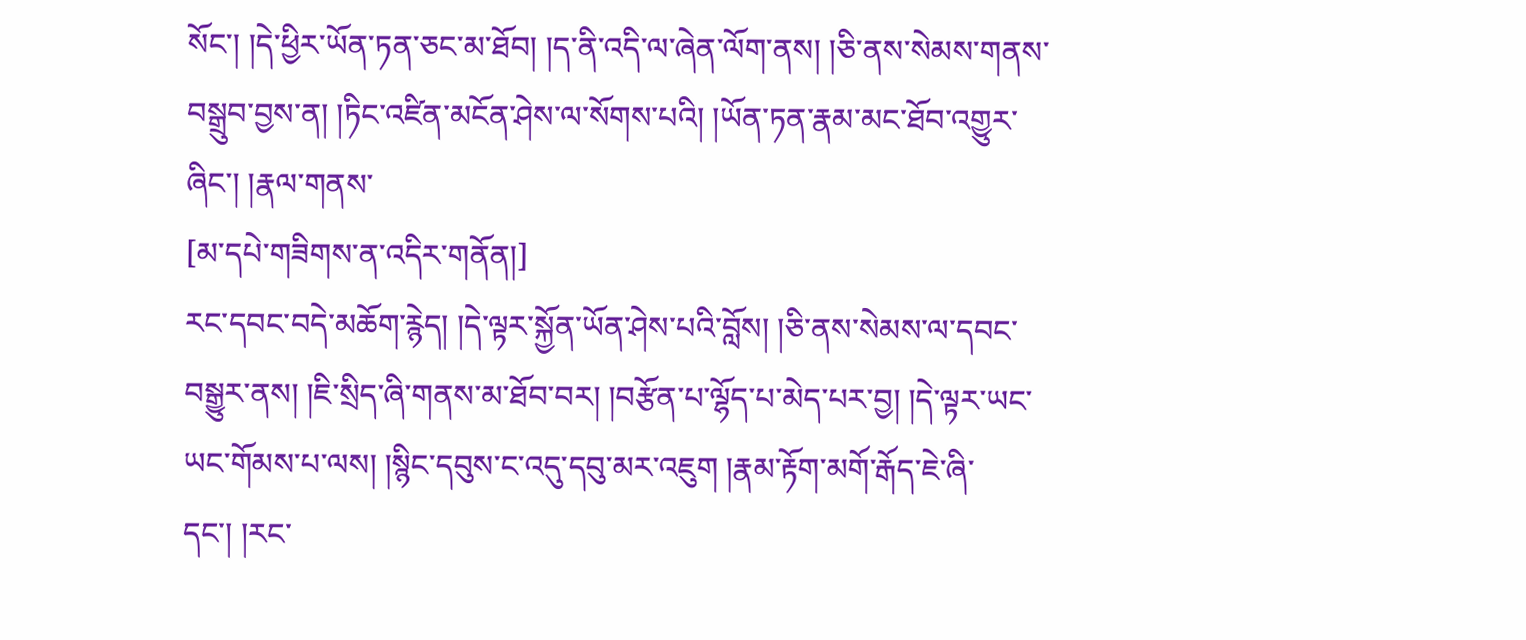སོང་། །དེ་ཕྱིར་ཡོན་ཏན་ཅང་མ་ཐོབ། །ད་ནི་འདི་ལ་ཞེན་ལོག་ནས། །ཅི་ནས་སེམས་གནས་བསྒྲུབ་བྱས་ན། །ཏིང་འཛིན་མངོན་ཤེས་ལ་སོགས་པའི། །ཡོན་ཏན་རྣམ་མང་ཐོབ་འགྱུར་ཞིང་། །རྣལ་གནས་
[མ་དཔེ་གཟིགས་ན་འདིར་གནོན།]
རང་དབང་བདེ་མཆོག་རྙེད། །དེ་ལྟར་སྐྱོན་ཡོན་ཤེས་པའི་བློས། །ཅི་ནས་སེམས་ལ་དབང་བསྒྱུར་ནས། །ཇི་སྲིད་ཞི་གནས་མ་ཐོབ་བར། །བརྩོན་པ་ལྷོད་པ་མེད་པར་བྱ། །དེ་ལྟར་ཡང་ཡང་གོམས་པ་ལས། །སྙིང་དབུས་ང་འདུ་དབུ་མར་འཇུག །རྣམ་རྟོག་མགོ་རྒོད་ཇེ་ཞི་དང་། །རང་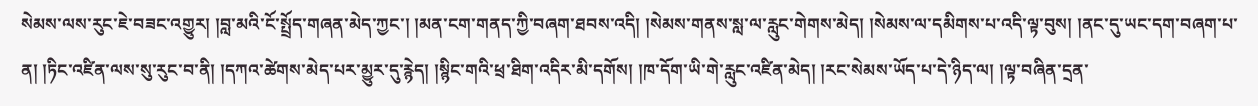སེམས་ལས་རུང་ཇེ་བཟང་འགྱུར། །བླ་མའི་ངོ་སྤྲོད་གཞན་མེད་ཀྱང་། །མན་ངག་གནད་ཀྱི་བཞག་ཐབས་འདི། །སེམས་གནས་སླ་ལ་རླུང་གེགས་མེད། །སེམས་ལ་དམིགས་པ་འདི་ལྟ་བུས། །ནང་དུ་ཡང་དག་བཞག་པ་ན། །ཏིང་འཛིན་ལས་སུ་རུང་བ་ནི། །དཀའ་ཚེགས་མེད་པར་མྱུར་དུ་རྙེད། །སྙིང་གའི་ཕྲ་ཐིག་འདིར་མི་དགོས། །ཁ་དོག་ཡི་གེ་རླུང་འཛིན་མེད། །རང་སེམས་ཡོད་པ་དེ་ཉིད་ལ། །ལྟ་བཞིན་དྲན་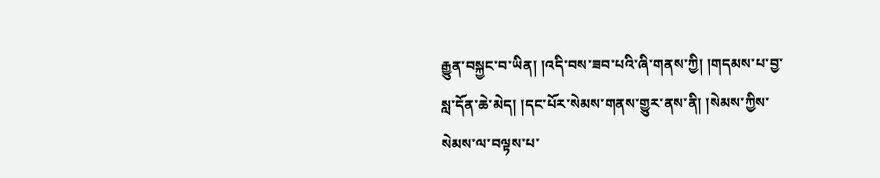རྒྱུན་བསྐྱང་བ་ཡིན། །འདི་བས་ཟབ་པའི་ཞི་གནས་ཀྱི། །གདམས་པ་བྱ་སླ་དོན་ཆེ་མེད། །དང་པོར་སེམས་གནས་གྱུར་ནས་ནི། །སེམས་ཀྱིས་སེམས་ལ་བལྟས་པ་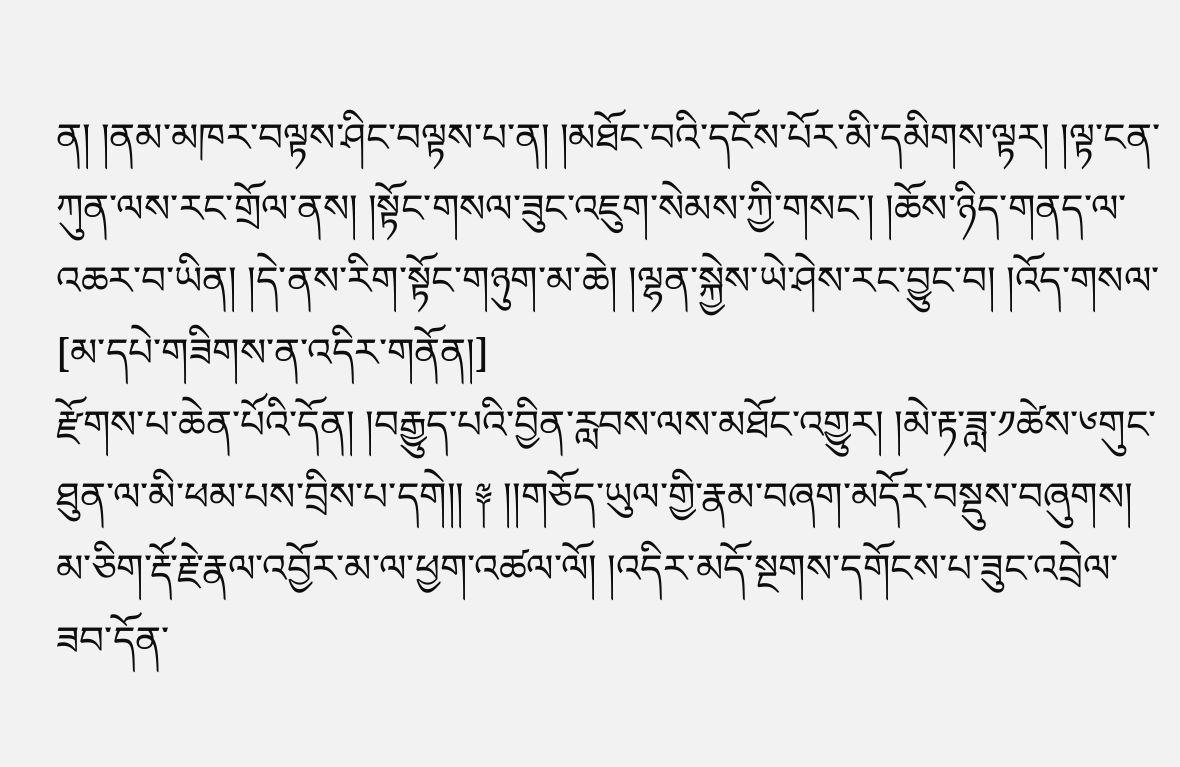ན། །ནམ་མཁར་བལྟས་ཤིང་བལྟས་པ་ན། །མཐོང་བའི་དངོས་པོར་མི་དམིགས་ལྟར། །ལྟ་ངན་ཀུན་ལས་རང་གྲོལ་ནས། །སྟོང་གསལ་ཟུང་འཇུག་སེམས་ཀྱི་གསང་། །ཆོས་ཉིད་གནད་ལ་འཆར་བ་ཡིན། །དེ་ནས་རིག་སྟོང་གཉུག་མ་ཆེ། །ལྷན་སྐྱེས་ཡེ་ཤེས་རང་བྱུང་བ། །འོད་གསལ་
[མ་དཔེ་གཟིགས་ན་འདིར་གནོན།]
རྫོགས་པ་ཆེན་པོའི་དོན། །བརྒྱུད་པའི་བྱིན་རླབས་ལས་མཐོང་འགྱུར། །མེ་རྟ་ཟླ་༡ཚེས་༦གུང་ཐུན་ལ་མི་ཕམ་པས་བྲིས་པ་དགེ།། ༈ །།གཅོད་ཡུལ་གྱི་རྣམ་བཞག་མདོར་བསྡུས་བཞུགས། མ་ཅིག་རྡོ་རྗེ་རྣལ་འབྱོར་མ་ལ་ཕྱག་འཚལ་ལོ། །འདིར་མདོ་སྔགས་དགོངས་པ་ཟུང་འབྲེལ་ཟབ་དོན་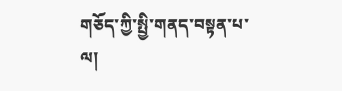གཅོད་ཀྱི་སྤྱི་གནད་བསྟན་པ་ལ།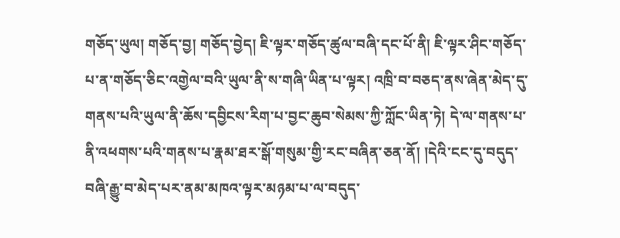གཅོད་ཡུལ། གཅོད་བྱ། གཅོད་བྱེད། ཇི་ལྟར་གཅོད་ཚུལ་བཞི་དང་པོ་ནི། ཇི་ལྟར་ཤིང་གཅོད་པ་ན་གཅོད་ཅིང་འགྱེལ་བའི་ཡུལ་ནི་ས་གཞི་ཡིན་པ་ལྟར། འཁྲི་བ་བཅད་ནས་ཞེན་མེད་དུ་གནས་པའི་ཡུལ་ནི་ཆོས་དབྱིངས་རིག་པ་བྱང་ཆུབ་སེམས་ཀྱི་ཀློང་ཡིན་ཏེ། དེ་ལ་གནས་པ་ནི་འཕགས་པའི་གནས་པ་རྣམ་ཐར་སྒོ་གསུམ་གྱི་རང་བཞིན་ཅན་ནོ། །དེའི་ངང་དུ་བདུད་བཞི་རྒྱུ་བ་མེད་པར་ནམ་མཁའ་ལྟར་མཉམ་པ་ལ་བདུད་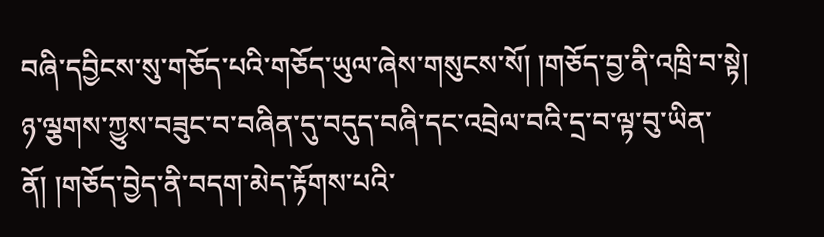བཞི་དབྱིངས་སུ་གཅོད་པའི་གཅོད་ཡུལ་ཞེས་གསུངས་སོ། །གཅོད་བྱ་ནི་འཁྲི་བ་སྟེ། ཉ་ལྕགས་ཀྱུས་བཟུང་བ་བཞིན་དུ་བདུད་བཞི་དང་འབྲེལ་བའི་དྲ་བ་ལྟ་བུ་ཡིན་ནོ། །གཅོད་བྱེད་ནི་བདག་མེད་རྟོགས་པའི་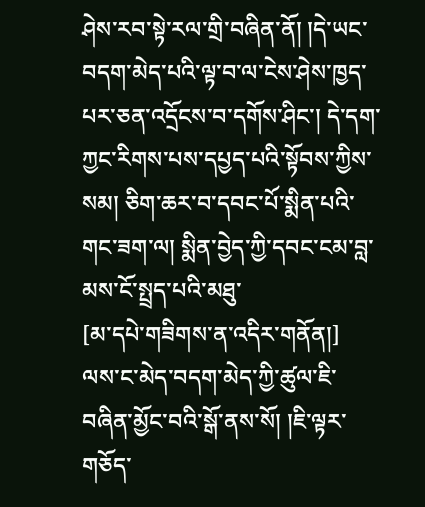ཤེས་རབ་སྟེ་རལ་གྲི་བཞིན་ནོ། །དེ་ཡང་བདག་མེད་པའི་ལྟ་བ་ལ་ངེས་ཤེས་ཁྱད་པར་ཅན་འདྲོངས་བ་དགོས་ཤིང་། དེ་དག་ཀྱང་རིགས་པས་དཔྱད་པའི་སྟོབས་ཀྱིས་སམ། ཅིག་ཆར་བ་དབང་པོ་སྨིན་པའི་གང་ཟག་ལ། སྨིན་བྱེད་ཀྱི་དབང་ངམ་བླ་མས་ངོ་སྤྲད་པའི་མཐུ་
[མ་དཔེ་གཟིགས་ན་འདིར་གནོན།]
ལས་ང་མེད་བདག་མེད་ཀྱི་ཚུལ་ཇི་བཞིན་མྱོང་བའི་སྒོ་ནས་སོ། །ཇི་ལྟར་གཅོད་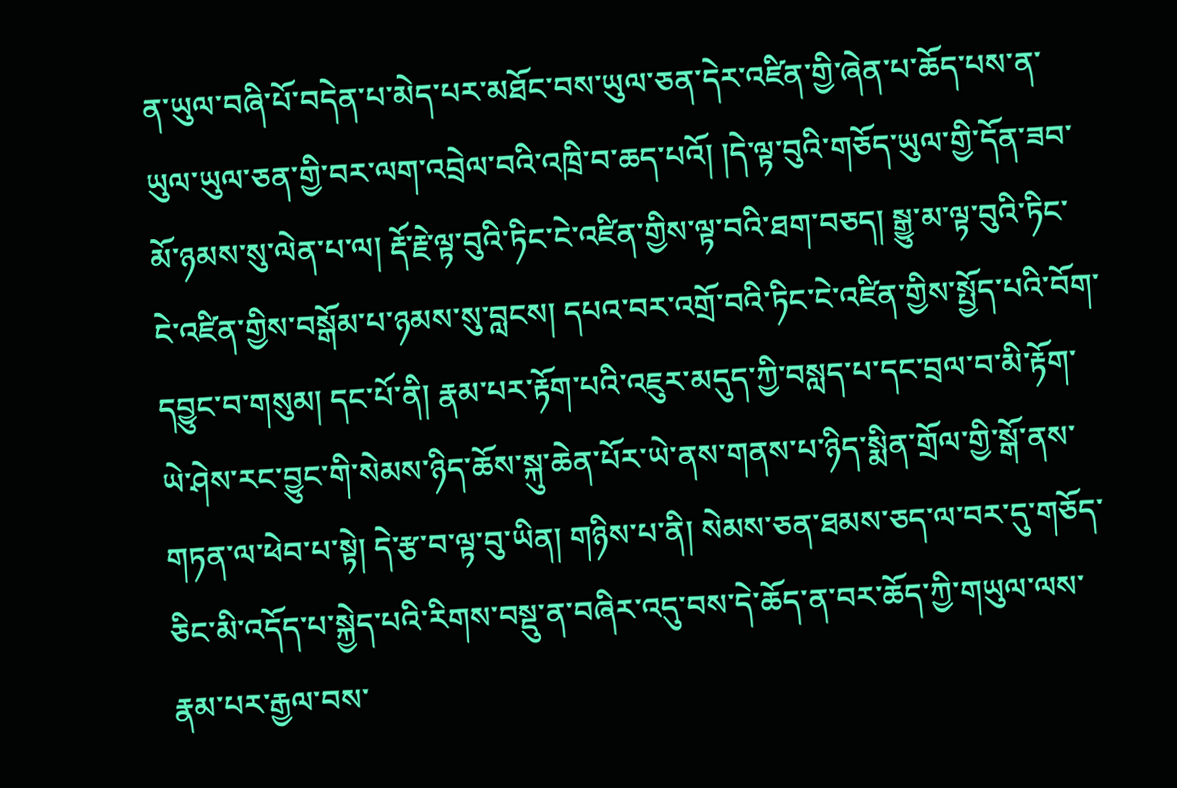ན་ཡུལ་བཞི་པོ་བདེན་པ་མེད་པར་མཐོང་བས་ཡུལ་ཅན་དེར་འཛིན་གྱི་ཞེན་པ་ཆོད་པས་ན་ཡུལ་ཡུལ་ཅན་གྱི་བར་ལག་འབྲེལ་བའི་འཁྲི་བ་ཆད་པའོ། །དེ་ལྟ་བུའི་གཅོད་ཡུལ་གྱི་དོན་ཟབ་མོ་ཉམས་སུ་ལེན་པ་ལ། རྡོ་རྗེ་ལྟ་བུའི་ཏིང་ངེ་འཛིན་གྱིས་ལྟ་བའི་ཐག་བཅད། སྒྱུ་མ་ལྟ་བུའི་ཏིང་ངེ་འཛིན་གྱིས་བསྒོམ་པ་ཉམས་སུ་བླངས། དཔའ་བར་འགྲོ་བའི་ཏིང་ངེ་འཛིན་གྱིས་སྤྱོད་པའི་བོག་དབྱུང་བ་གསུམ། དང་པོ་ནི། རྣམ་པར་རྟོག་པའི་འཇུར་མདུད་ཀྱི་བསླད་པ་དང་བྲལ་བ་མི་རྟོག་ཡེ་ཤེས་རང་བྱུང་གི་སེམས་ཉིད་ཆོས་སྐུ་ཆེན་པོར་ཡེ་ནས་གནས་པ་ཉིད་སྨིན་གྲོལ་གྱི་སྒོ་ནས་གཏན་ལ་ཕེབ་པ་སྟེ། དེ་རྩ་བ་ལྟ་བུ་ཡིན། གཉིས་པ་ནི། སེམས་ཅན་ཐམས་ཅད་ལ་བར་དུ་གཅོད་ཅིང་མི་འདོད་པ་སྐྱེད་པའི་རིགས་བསྡུ་ན་བཞིར་འདུ་བས་དེ་ཆོད་ན་བར་ཆོད་ཀྱི་གཡུལ་ལས་རྣམ་པར་རྒྱལ་བས་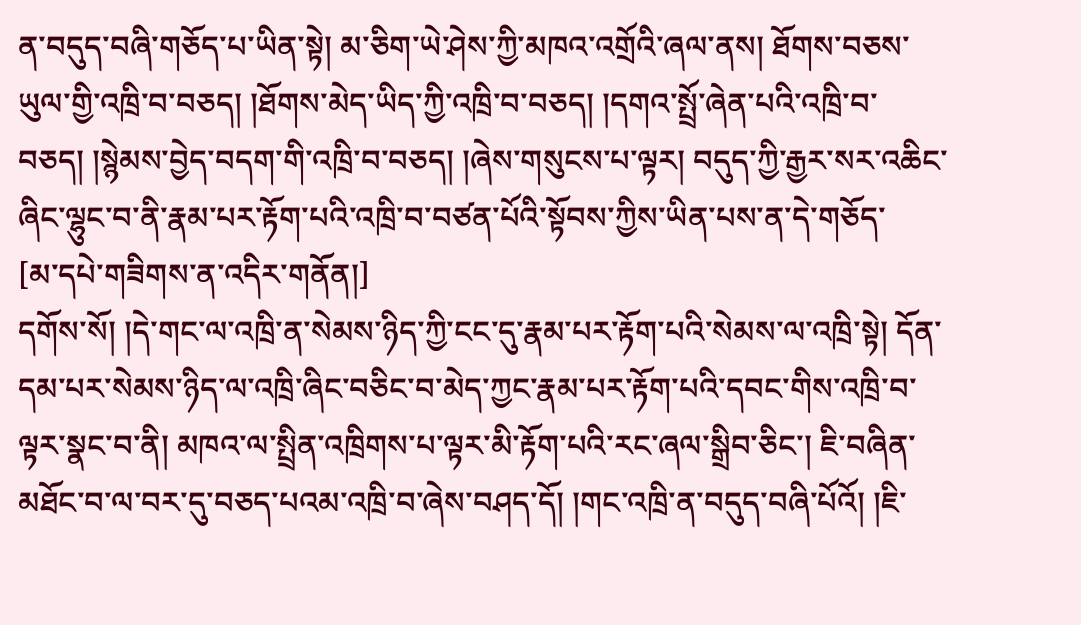ན་བདུད་བཞི་གཅོད་པ་ཡིན་སྟེ། མ་ཅིག་ཡེ་ཤེས་ཀྱི་མཁའ་འགྲོའི་ཞལ་ནས། ཐོགས་བཅས་ཡུལ་གྱི་འཁྲི་བ་བཅད། །ཐོགས་མེད་ཡིད་ཀྱི་འཁྲི་བ་བཅད། །དགའ་སྤྲོ་ཞེན་པའི་འཁྲི་བ་བཅད། །སྙེམས་བྱེད་བདག་གི་འཁྲི་བ་བཅད། །ཞེས་གསུངས་པ་ལྟར། བདུད་ཀྱི་རྒྱར་སར་འཆིང་ཞིང་ལྷུང་བ་ནི་རྣམ་པར་རྟོག་པའི་འཁྲི་བ་བཙན་པོའི་སྟོབས་ཀྱིས་ཡིན་པས་ན་དེ་གཅོད་
[མ་དཔེ་གཟིགས་ན་འདིར་གནོན།]
དགོས་སོ། །དེ་གང་ལ་འཁྲི་ན་སེམས་ཉིད་ཀྱི་ངང་དུ་རྣམ་པར་རྟོག་པའི་སེམས་ལ་འཁྲི་སྟེ། དོན་དམ་པར་སེམས་ཉིད་ལ་འཁྲི་ཞིང་བཅིང་བ་མེད་ཀྱང་རྣམ་པར་རྟོག་པའི་དབང་གིས་འཁྲི་བ་ལྟར་སྣང་བ་ནི། མཁའ་ལ་སྤྲིན་འཁྲིགས་པ་ལྟར་མི་རྟོག་པའི་རང་ཞལ་སྒྲིབ་ཅིང་། ཇི་བཞིན་མཐོང་བ་ལ་བར་དུ་བཅད་པའམ་འཁྲི་བ་ཞེས་བཤད་དོ། །གང་འཁྲི་ན་བདུད་བཞི་པོའོ། །ཇི་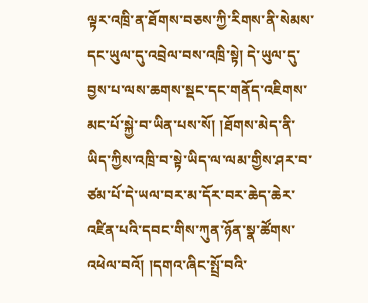ལྟར་འཁྲི་ན་ཐོགས་བཅས་ཀྱི་རིགས་ནི་སེམས་དང་ཡུལ་དུ་འབྲེལ་བས་འཁྲི་སྟེ། དེ་ཡུལ་དུ་བྱས་པ་ལས་ཆགས་སྡང་དང་གནོད་འཇིགས་མང་པོ་སྐྱེ་བ་ཡིན་པས་སོ། །ཐོགས་མེད་ནི་ཡིད་ཀྱིས་འཁྲི་བ་སྟེ་ཡིད་ལ་ལམ་གྱིས་ཤར་བ་ཙམ་པོ་དེ་ཡལ་བར་མ་དོར་བར་ཆེད་ཆེར་འཛིན་པའི་དབང་གིས་ཀུན་ཉོན་སྣ་ཚོགས་འཕེལ་བའོ། །དགའ་ཞིང་སྤྲོ་བའི་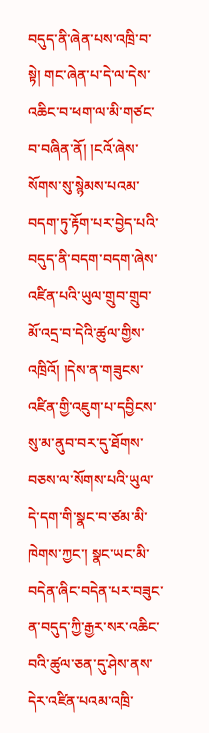བདུད་ནི་ཞེན་པས་འཁྲི་བ་སྟེ། གང་ཞེན་པ་དེ་ལ་དེས་འཆིང་བ་ཕག་ལ་མི་གཙང་བ་བཞིན་ནོ། །ངའོ་ཞེས་སོགས་སུ་སྙེམས་པའམ་བདག་ཏུ་རྟོག་པར་བྱེད་པའི་བདུད་ནི་བདག་བདག་ཞེས་འཛིན་པའི་ཡུལ་གྲུབ་གྲུབ་མོ་འདྲ་བ་དེའི་ཚུལ་གྱིས་འཁྲིའོ། །དེས་ན་གཟུངས་འཛིན་གྱི་འཇུག་པ་དབྱིངས་སུ་མ་ནུབ་བར་དུ་ཐོགས་བཅས་ལ་སོགས་པའི་ཡུལ་དེ་དག་གི་སྣང་བ་ཙམ་མི་ཁེགས་ཀྱང་། སྣང་ཡང་མི་བདེན་ཞིང་བདེན་པར་བཟུང་ན་བདུད་ཀྱི་རྒྱར་སར་འཆིང་བའི་ཚུལ་ཅན་དུ་ཤེས་ནས་དེར་འཛིན་པའམ་འཁྲི་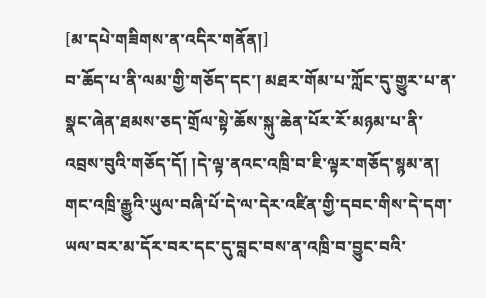[མ་དཔེ་གཟིགས་ན་འདིར་གནོན།]
བ་ཆོད་པ་ནི་ལམ་གྱི་གཅོད་དང་། མཐར་གོམ་པ་ཀློང་དུ་གྱུར་པ་ན་སྣང་ཞེན་ཐམས་ཅད་གྲོལ་སྟེ་ཆོས་སྐུ་ཆེན་པོར་རོ་མཉམ་པ་ནི་འབྲས་བུའི་གཅོད་དོ། །དེ་ལྟ་ནའང་འཁྲི་བ་ཇི་ལྟར་གཅོད་སྙམ་ན། གང་འཁྲི་རྒྱུའི་ཡུལ་བཞི་པོ་དེ་ལ་དེར་འཛིན་གྱི་དབང་གིས་དེ་དག་ཡལ་བར་མ་དོར་བར་དང་དུ་བླང་བས་ན་འཁྲི་བ་བྱུང་བའི་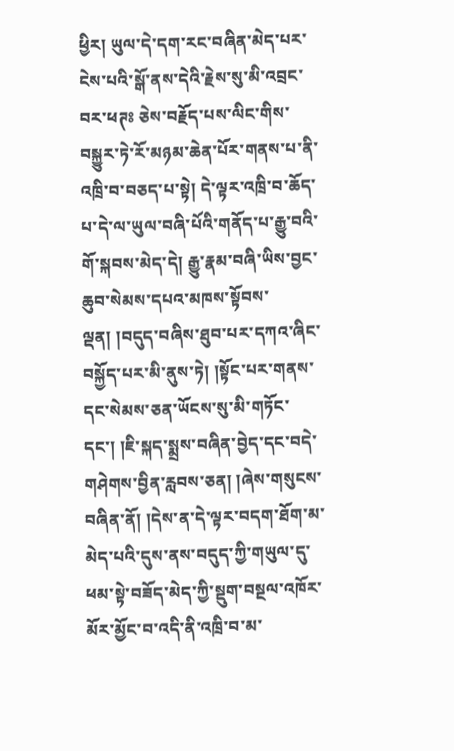ཕྱིར། ཡུལ་དེ་དག་རང་བཞིན་མེད་པར་ངེས་པའི་སྒོ་ནས་དེའི་རྗེས་སུ་མི་འབྲང་བར་ཕཊཿ ཅེས་བརྗོད་པས་ལིང་གིས་བསྐྱུར་ཏེ་རོ་མཉམ་ཆེན་པོར་གནས་པ་ནི་འཁྲི་བ་བཅད་པ་སྟེ། དེ་ལྟར་འཁྲི་བ་ཆོད་པ་དེ་ལ་ཡུལ་བཞི་པོའི་གནོད་པ་རྒྱུ་བའི་གོ་སྐབས་མེད་དེ། རྒྱུ་རྣམ་བཞི་ཡིས་བྱང་ཆུབ་སེམས་དཔའ་མཁས་སྟོབས་ལྡན། །བདུད་བཞིས་ཐུབ་པར་དཀའ་ཞིང་བསྐྱོད་པར་མི་ནུས་ཏེ། །སྟོང་པར་གནས་དང་སེམས་ཅན་ཡོངས་སུ་མི་གཏོང་དང་། །ཇི་སྐད་སྨྲས་བཞིན་བྱེད་དང་བདེ་གཤེགས་བྱིན་རླབས་ཅན། །ཞེས་གསུངས་བཞིན་ནོ། །དེས་ན་དེ་ལྟར་བདག་ཐོག་མ་མེད་པའི་དུས་ནས་བདུད་ཀྱི་གཡུལ་དུ་ཕམ་སྟེ་བཟོད་མེད་ཀྱི་སྡུག་བསྔལ་འཁོར་མོར་མྱོང་བ་འདི་ནི་འཁྲི་བ་མ་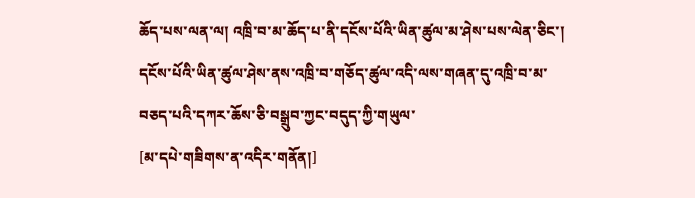ཆོད་པས་ལན་ལ། འཁྲི་བ་མ་ཆོད་པ་ནི་དངོས་པོའི་ཡིན་ཚུལ་མ་ཤེས་པས་ལེན་ཅིང་། དངོས་པོའི་ཡིན་ཚུལ་ཤེས་ནས་འཁྲི་བ་གཅོད་ཚུལ་འདི་ལས་གཞན་དུ་འཁྲི་བ་མ་བཅད་པའི་དཀར་ཆོས་ཅི་བསྒྲུབ་ཀྱང་བདུད་ཀྱི་གཡུལ་
[མ་དཔེ་གཟིགས་ན་འདིར་གནོན།]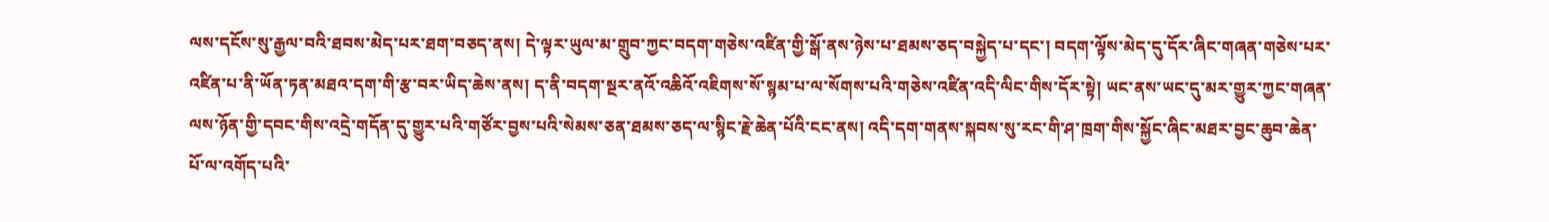ལས་དངོས་སུ་རྒྱལ་བའི་ཐབས་མེད་པར་ཐག་བཅད་ནས། དེ་ལྟར་ཡུལ་མ་གྲུབ་ཀྱང་བདག་གཅེས་འཛིན་གྱི་སྒོ་ནས་ཉེས་པ་ཐམས་ཅད་བསྐྱེད་པ་དང་། བདག་ལྟོས་མེད་དུ་དོར་ཞིང་གཞན་གཅེས་པར་འཛིན་པ་ནི་ཡོན་ཏན་མཐའ་དག་གི་རྩ་བར་ཡིད་ཆེས་ནས། ད་ནི་བདག་སྔར་ནའོ་འཆིའོ་འཇིགས་སོ་སྙམ་པ་ལ་སོགས་པའི་གཅེས་འཛིན་འདི་ལིང་གིས་དོར་སྟེ། ཡང་ནས་ཡང་དུ་མར་གྱུར་ཀྱང་གཞན་ལས་ཉོན་གྱི་དབང་གིས་འདྲེ་གདོན་དུ་གྱུར་པའི་གཙོར་བྱས་པའི་སེམས་ཅན་ཐམས་ཅད་ལ་སྙིང་རྗེ་ཆེན་པོའི་ངང་ནས། འདི་དག་གནས་སྐབས་སུ་རང་གི་ཤ་ཁྲག་གིས་སྐྱོང་ཞིང་མཐར་བྱང་ཆུབ་ཆེན་པོ་ལ་འགོད་པའི་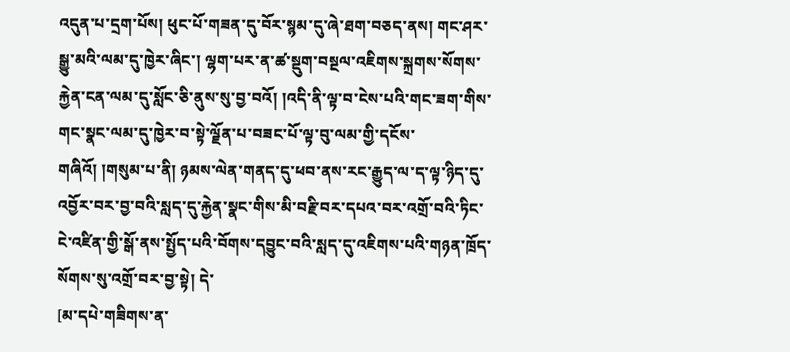འདུན་པ་དྲག་པོས། ཕུང་པོ་གཟན་དུ་བོར་སྙམ་དུ་ཞེ་ཐག་བཅད་ནས། གང་ཤར་སྒྱུ་མའི་ལམ་དུ་ཁྱེར་ཞིང་། ལྷག་པར་ན་ཚ་སྡུག་བསྔལ་འཇིགས་སྐྲགས་སོགས་རྐྱེན་ངན་ལམ་དུ་སློང་ཅི་ནུས་སུ་བྱ་བའོ། །འདི་ནི་ལྟ་བ་ངེས་པའི་གང་ཟག་གིས་གང་སྣང་ལམ་དུ་ཁྱེར་བ་སྟེ་ལྗོན་པ་བཟང་པོ་ལྟ་བུ་ལམ་གྱི་དངོས་གཞིའོ། །གསུམ་པ་ནི། ཉམས་ལེན་གནད་དུ་ཕབ་ནས་རང་རྒྱུད་ལ་ད་ལྟ་ཉིད་དུ་འབྱོར་བར་བྱ་བའི་སླད་དུ་རྐྱེན་སྣང་གིས་མི་བརྗི་བར་དཔའ་བར་འགྲོ་བའི་ཏིང་ངེ་འཛིན་གྱི་སྒོ་ནས་སྤྱོད་པའི་བོགས་དབྱུང་བའི་སླད་དུ་འཇིགས་པའི་གཉན་ཁྲོད་སོགས་སུ་འགྲོ་བར་བྱ་སྟེ། དེ་
[མ་དཔེ་གཟིགས་ན་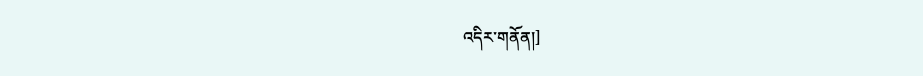འདིར་གནོན།]